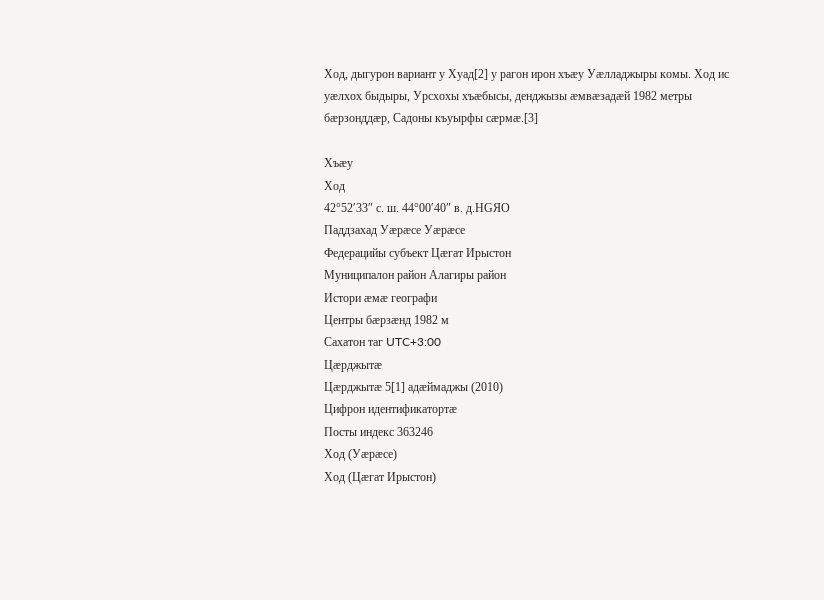Ход, дыгурон вариант у Хуад[2] у рагон ирон хъæу Уæлладжыры комы. Ход ис уæлхох быдыры, Урсхохы хъæбысы, денджызы æмвæзадæй 1982 метры бæрзонддæр, Садоны къуырфы сæрмæ.[3]

Хъæу
Ход
42°52′33″ с. ш. 44°00′40″ в. д.HGЯO
Паддзахад Уæрæсе Уæрæсе
Федерацийы субъект Цæгат Ирыстон
Муниципалон район Алагиры район
Истори æмæ географи
Центры бæрзæнд 1982 м
Сахатон таг UTC+3:00
Цæрджытæ
Цæрджытæ 5[1] адæймаджы (2010)
Цифрон идентификатортæ
Посты индекс 363246
Ход (Уæрæсе)
Ход (Цæгат Ирыстон)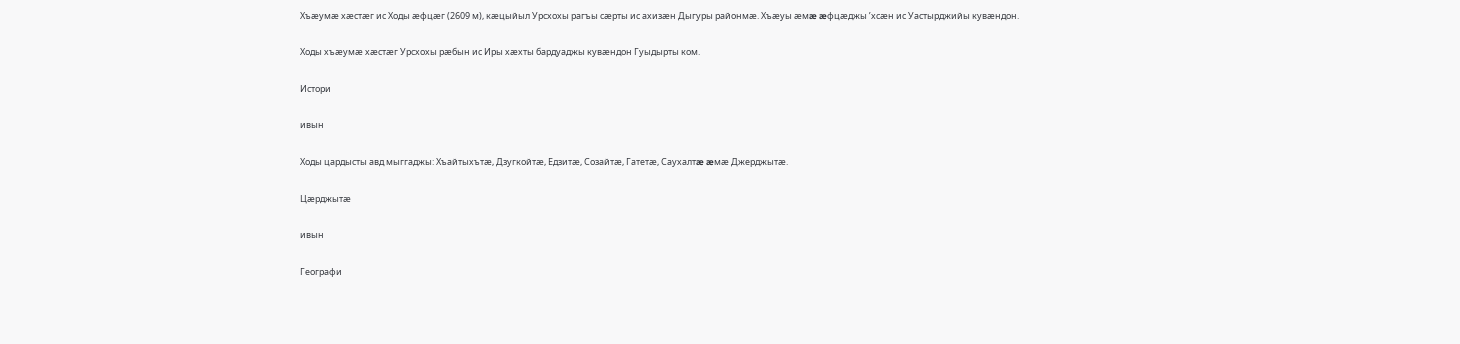Хъæумæ хæстæг ис Ходы æфцæг (2609 м), кæцыйыл Урсхохы рагъы сæрты ис ахизæн Дыгуры районмæ. Хъæуы æмæ æфцæджы ’хсæн ис Уастырджийы кувæндон.

Ходы хъæумæ хæстæг Урсхохы рæбын ис Иры хæхты бардуаджы кувæндон Гуыдырты ком.

Истори

ивын

Ходы цардысты авд мыггаджы: Хъайтыхътæ, Дзугкойтæ, Едзитæ, Созайтæ, Гатетæ, Саухалтæ æмæ Джерджытæ.

Цæрджытæ

ивын

Географи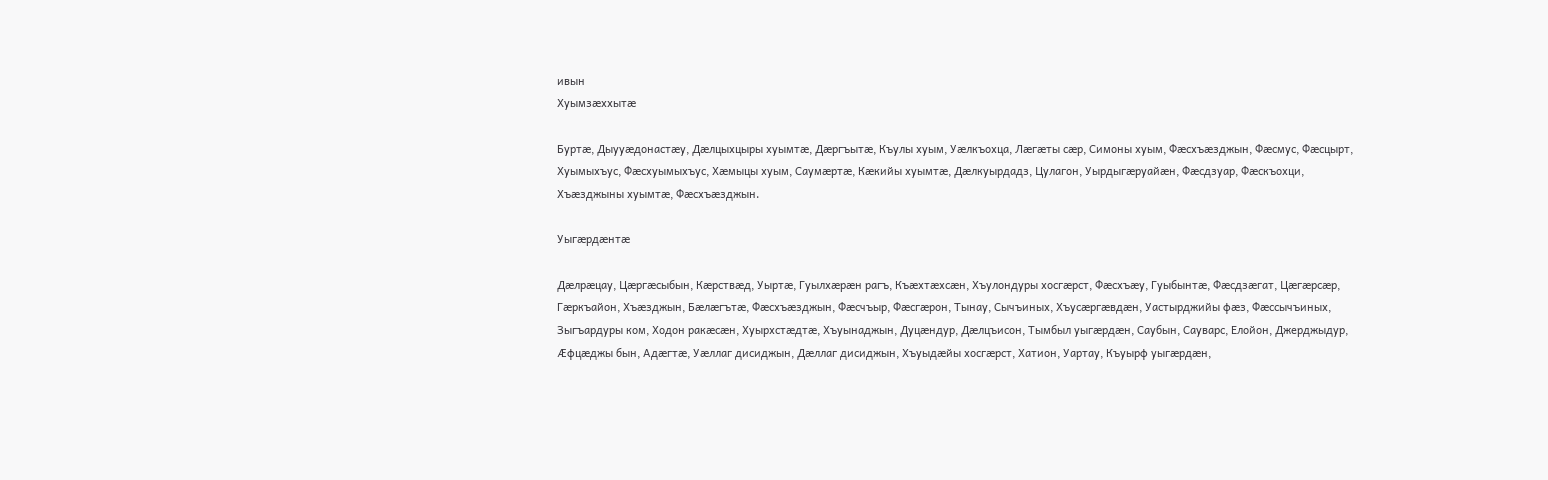ивын
Хуымзæххытæ

Буртæ, Дыууæдонастæу, Дæлцыхцыры хуымтæ, Дæргъытæ, Къулы хуым, Уæлкъохца, Лæгæты сæр, Симоны хуым, Фæсхъæзджын, Фæсмус, Фæсцырт, Хуымыхъус, Фæсхуымыхъус, Хæмыцы хуым, Саумæртæ, Кæкийы хуымтæ, Дæлкуырдадз, Цулагон, Уырдыгæруайæн, Фæсдзуар, Фæскъохци, Хъæзджыны хуымтæ, Фæсхъæзджын.

Уыгæрдæнтæ

Дæлрæцау, Цæргæсыбын, Кæрствæд, Уыртæ, Гуылхæрæн рагъ, Къæхтæхсæн, Хъулондуры хосгæрст, Фæсхъæу, Гуыбынтæ, Фæсдзæгат, Цæгæрсæр, Гæркъайон, Хъæзджын, Бæлæгътæ, Фæсхъæзджын, Фæсчъыр, Фæсгæрон, Тынау, Сычъиных, Хъусæргæвдæн, Уастырджийы фæз, Фæссычъиных, Зыгъардуры ком, Ходон ракæсæн, Хуырхстæдтæ, Хъуынаджын, Дуцæндур, Дæлцъисон, Тымбыл уыгæрдæн, Саубын, Сауварс, Елойон, Джерджыдур, Æфцæджы бын, Адæгтæ, Уæллаг дисиджын, Дæллаг дисиджын, Хъуыдæйы хосгæрст, Хатион, Уартау, Къуырф уыгæрдæн,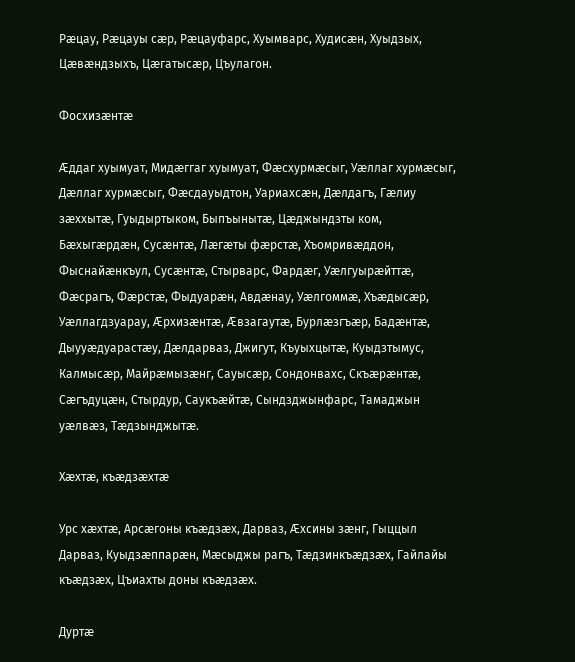Рæцау, Рæцауы сæр, Рæцауфарс, Хуымварс, Худисæн, Хуыдзых, Цæвæндзыхъ, Цæгатысæр, Цъулагон.

Фосхизæнтæ

Æддаг хуымуат, Мидæггаг хуымуат, Фæсхурмæсыг, Уæллаг хурмæсыг, Дæллаг хурмæсыг, Фæсдауыдтон, Уариахсæн, Дæлдагъ, Гæлиу зæххытæ, Гуыдыртыком, Быпъынытæ, Цæджындзты ком, Бæхыгæрдæн, Сусæнтæ, Лæгæты фæрстæ, Хъомривæддон, Фыснайæнкъул, Сусæнтæ, Стырварс, Фардæг, Уæлгуырæйттæ, Фæсрагъ, Фæрстæ, Фыдуарæн, Авдæнау, Уæлгоммæ, Хъæдысæр, Уæллагдзуарау, Æрхизæнтæ, Æвзагаутæ, Бурлæзгъæр, Бадæнтæ, Дыууæдуарастæу, Дæлдарваз, Джигут, Къуыхцытæ, Куыдзтымус, Калмысæр, Майрæмызæнг, Сауысæр, Сондонвахс, Скъæрæнтæ, Сæгъдуцæн, Стырдур, Саукъæйтæ, Сындзджынфарс, Тамаджын уæлвæз, Тæдзынджытæ.

Хæхтæ, къæдзæхтæ

Урс хæхтæ, Арсæгоны къæдзæх, Дарваз, Æхсины зæнг, Гыццыл Дарваз, Куыдзæппарæн, Мæсыджы рагъ, Тæдзинкъæдзæх, Гайлайы къæдзæх, Цъиахты доны къæдзæх.

Дуртæ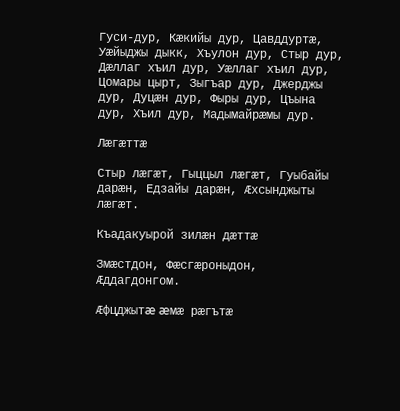Гуси-дур, Кæкийы дур, Цавддуртæ, Уæйыджы дыкк, Хъулон дур, Стыр дур, Дæллаг хъил дур, Уæллаг хъил дур, Цомары цырт, Зыгъар дур, Джерджы дур, Дуцæн дур, Фыры дур, Цъына дур, Хъил дур, Мадымайрæмы дур.

Лæгæттæ

Стыр лæгæт, Гыццыл лæгæт, Гуыбайы дарæн, Едзайы дарæн, Æхсынджыты лæгæт.

Къадакуырой зилæн дæттæ

Змæстдон, Фæсгæроныдон, Æддагдонгом.

Æфцджытæ æмæ рæгътæ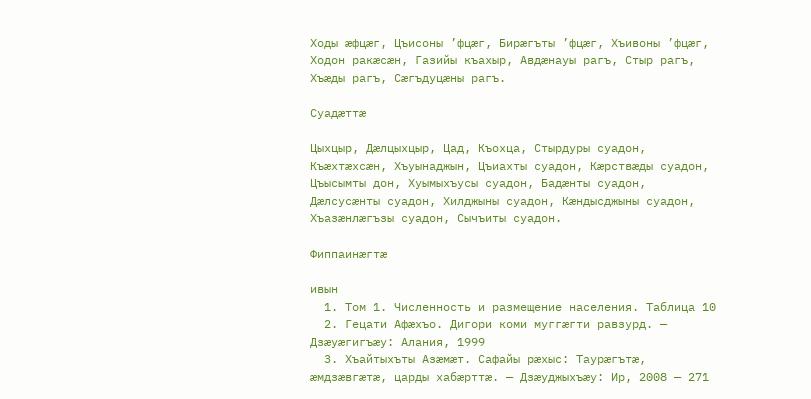Ходы æфцæг, Цъисоны ’фцæг, Бирæгъты ’фцæг, Хъивоны ’фцæг, Ходон ракæсæн, Газийы къахыр, Авдæнауы рагъ, Стыр рагъ, Хъæды рагъ, Сæгъдуцæны рагъ.

Суадæттæ

Цыхцыр, Дæлцыхцыр, Цад, Къохца, Стырдуры суадон, Къæхтæхсæн, Хъуынаджын, Цъиахты суадон, Кæрствæды суадон, Цъысымты дон, Хуымыхъусы суадон, Бадæнты суадон, Дæлсусæнты суадон, Хилджыны суадон, Кæндысджыны суадон, Хъазæнлæгъзы суадон, Сычъиты суадон.

Фиппаинæгтæ

ивын
  1. Том 1. Численность и размещение населения. Таблица 10
  2. Гецати Афæхъо. Дигори коми муггæгти равзурд. — Дзæуæгигъæу: Алания, 1999
  3. Хъайтыхъты Азæмæт. Сафайы рæхыс: Таурæгътæ, æмдзæвгæтæ, царды хабæрттæ. — Дзæуджыхъæу: Ир, 2008 — 271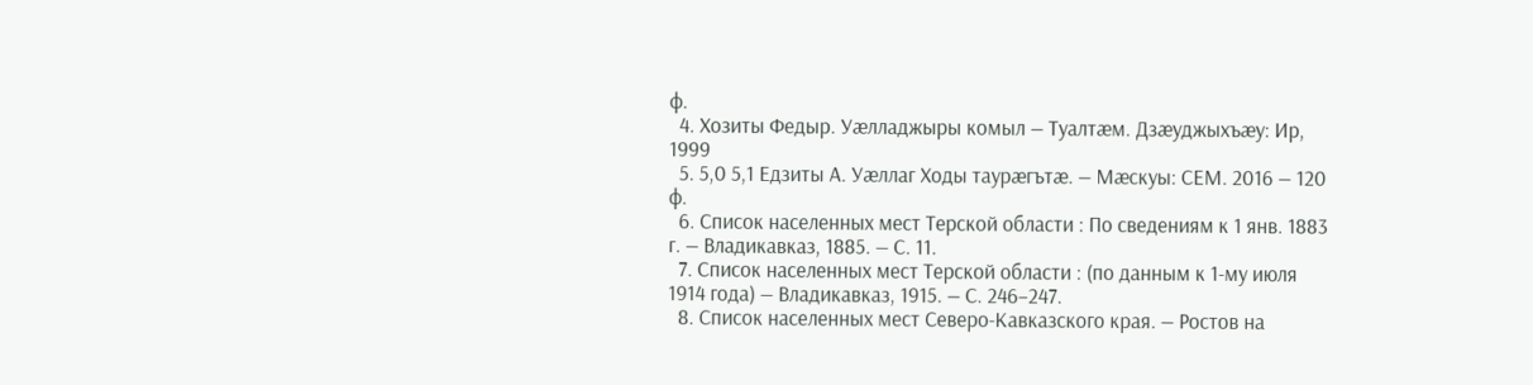ф.
  4. Хозиты Федыр. Уæлладжыры комыл — Туалтæм. Дзæуджыхъæу: Ир, 1999
  5. 5,0 5,1 Едзиты А. Уæллаг Ходы таурæгътæ. — Мæскуы: СЕМ. 2016 — 120 ф.
  6. Список населенных мест Терской области : По сведениям к 1 янв. 1883 г. — Владикавказ, 1885. — С. 11.
  7. Список населенных мест Терской области : (по данным к 1-му июля 1914 года) — Владикавказ, 1915. — С. 246–247.
  8. Список населенных мест Северо-Кавказского края. — Ростов на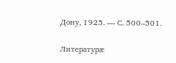Дону, 1925. — С. 500–501.

Литературæ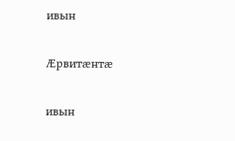ивын

Æрвитæнтæ

ивын